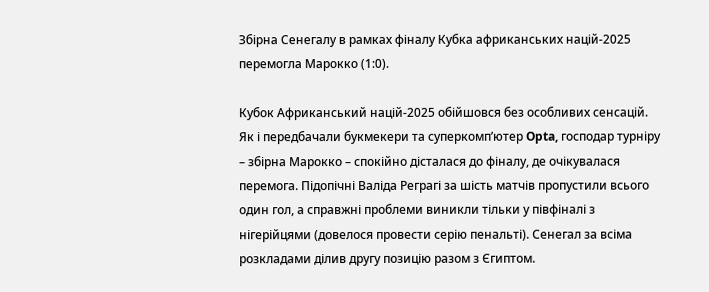Збірна Сенегалу в рамках фіналу Кубка африканських націй-2025 перемогла Марокко (1:0).

Кубок Африканський націй-2025 обійшовся без особливих сенсацій. Як і передбачали букмекери та суперкомп’ютер Opta, господар турніру – збірна Марокко – спокійно дісталася до фіналу, де очікувалася перемога. Підопічні Валіда Реграгі за шість матчів пропустили всього один гол, а справжні проблеми виникли тільки у півфіналі з нігерійцями (довелося провести серію пенальті). Сенегал за всіма розкладами ділив другу позицію разом з Єгиптом.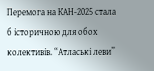Перемога на КАН-2025 стала б історичною для обох колективів. “Атлаські леви”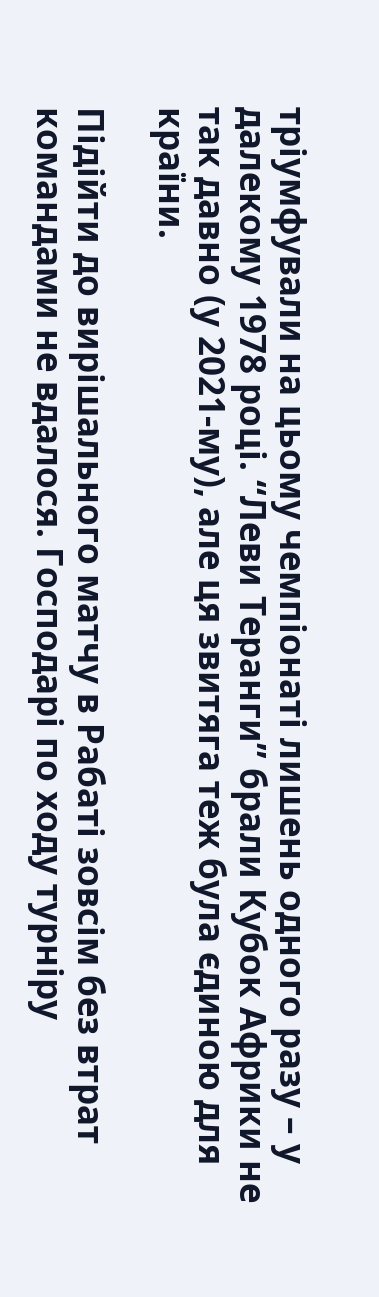тріумфували на цьому чемпіонаті лишень одного разу – у далекому 1978 році. “Леви Теранги” брали Кубок Африки не так давно (у 2021-му), але ця звитяга теж була єдиною для країни.

Підійти до вирішального матчу в Рабаті зовсім без втрат командами не вдалося. Господарі по ходу турніру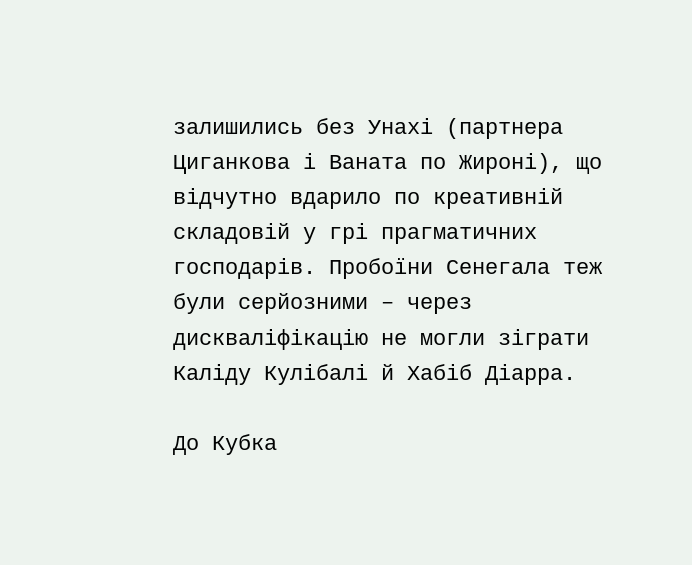залишились без Унахі (партнера Циганкова і Ваната по Жироні), що відчутно вдарило по креативній складовій у грі прагматичних господарів. Пробоїни Сенегала теж були серйозними – через дискваліфікацію не могли зіграти Каліду Кулібалі й Хабіб Діарра.

До Кубка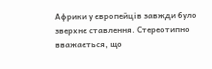Африки у європейців завжди було зверхнє ставлення. Стереотипно вважається, що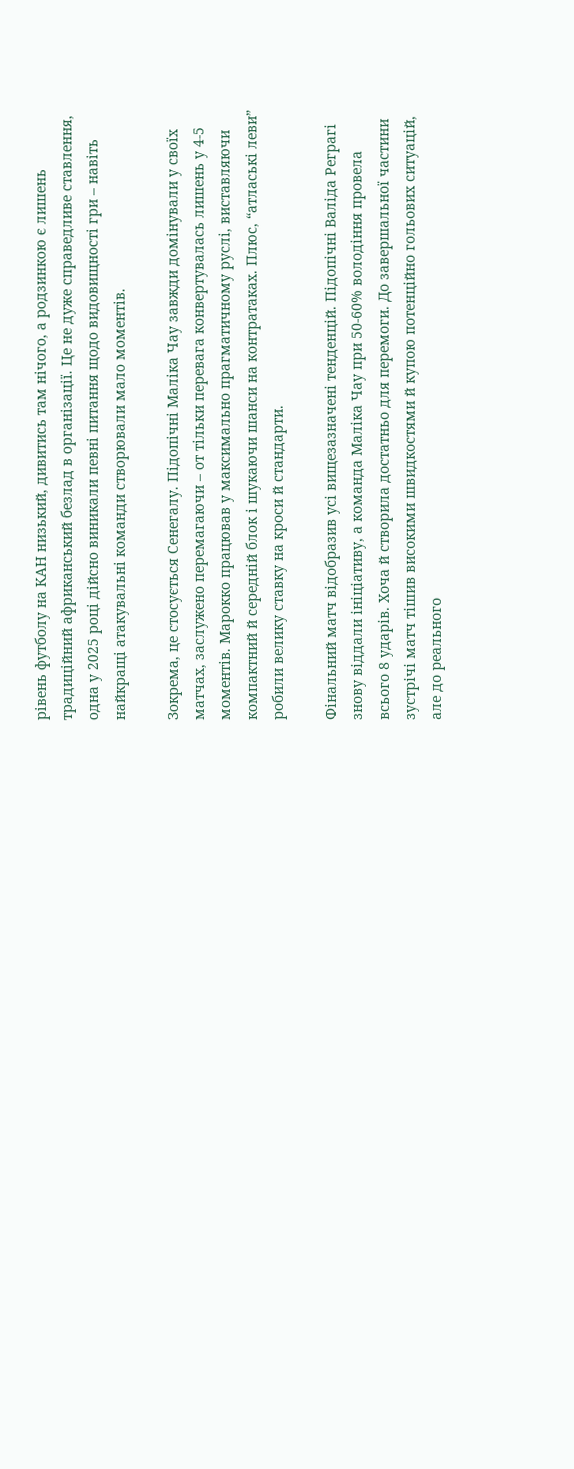рівень футболу на КАН низький, дивитись там нічого, а родзинкою є лишень традиційний африканський безлад в організації. Це не дуже справедливе ставлення, одна у 2025 році дійсно виникали певні питання щодо видовищності гри – навіть найкращі атакувальні команди створювали мало моментів.

Зокрема, це стосується Сенегалу. Підопічні Маліка Чау завжди домінували у своїх матчах, заслужено перемагаючи – от тільки перевага конвертувалась лишень у 4-5 моментів. Марокко працював у максимально прагматичному руслі, виставляючи компактний й середній блок і шукаючи шанси на контратаках. Плюс, “атлаські леви” робили велику ставку на кроси й стандарти.

Фінальний матч відобразив усі вищезазначені тенденцій. Підопічні Валіда Реграгі знову віддали ініціативу, а команда Маліка Чау при 50-60% володіння провела всього 8 ударів. Хоча й створила достатньо для перемоги. До завершальної частини зустрічі матч тішив високими швидкостями й купою потенційно гольових ситуацій, але до реального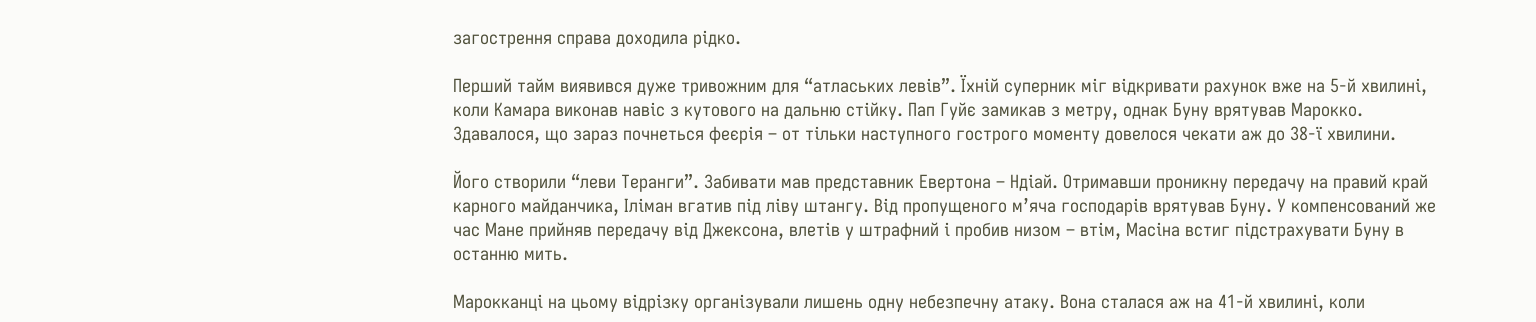загострення справа доходила рідко.

Перший тайм виявився дуже тривожним для “атлаських левів”. Їхній суперник міг відкривати рахунок вже на 5-й хвилині, коли Камара виконав навіс з кутового на дальню стійку. Пап Гуйє замикав з метру, однак Буну врятував Марокко. Здавалося, що зараз почнеться феєрія – от тільки наступного гострого моменту довелося чекати аж до 38-ї хвилини.

Його створили “леви Теранги”. Забивати мав представник Евертона – Ндіай. Отримавши проникну передачу на правий край карного майданчика, Іліман вгатив під ліву штангу. Від пропущеного м’яча господарів врятував Буну. У компенсований же час Мане прийняв передачу від Джексона, влетів у штрафний і пробив низом – втім, Масіна встиг підстрахувати Буну в останню мить.

Марокканці на цьому відрізку організували лишень одну небезпечну атаку. Вона сталася аж на 41-й хвилині, коли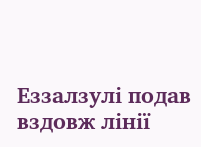Еззалзулі подав вздовж лінії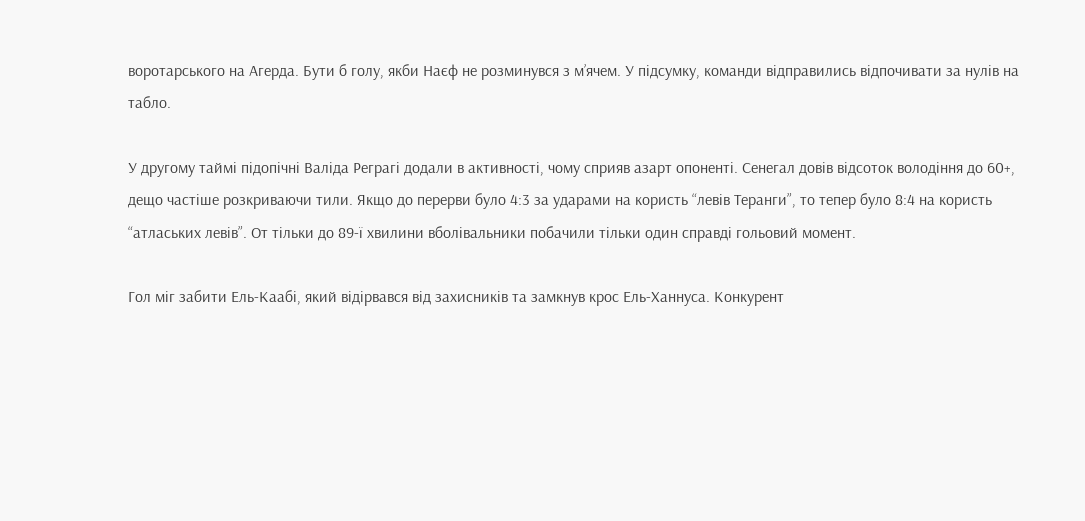воротарського на Агерда. Бути б голу, якби Наєф не розминувся з м’ячем. У підсумку, команди відправились відпочивати за нулів на табло.

У другому таймі підопічні Валіда Реграгі додали в активності, чому сприяв азарт опоненті. Сенегал довів відсоток володіння до 60+, дещо частіше розкриваючи тили. Якщо до перерви було 4:3 за ударами на користь “левів Теранги”, то тепер було 8:4 на користь “атлаських левів”. От тільки до 89-ї хвилини вболівальники побачили тільки один справді гольовий момент.

Гол міг забити Ель-Каабі, який відірвався від захисників та замкнув крос Ель-Ханнуса. Конкурент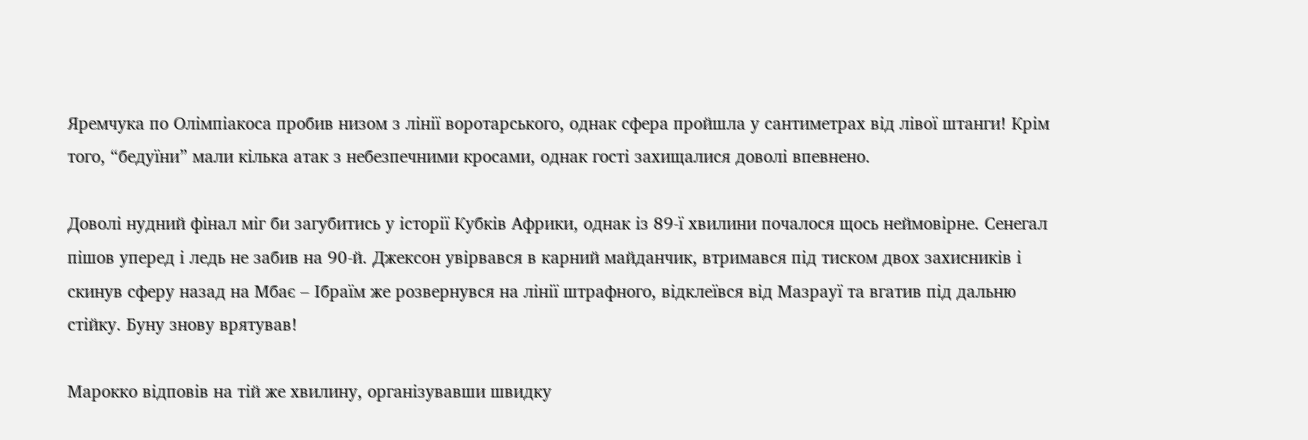Яремчука по Олімпіакоса пробив низом з лінії воротарського, однак сфера пройшла у сантиметрах від лівої штанги! Крім того, “бедуїни” мали кілька атак з небезпечними кросами, однак гості захищалися доволі впевнено.

Доволі нудний фінал міг би загубитись у історії Кубків Африки, однак із 89-ї хвилини почалося щось неймовірне. Сенегал пішов уперед і ледь не забив на 90-й. Джексон увірвався в карний майданчик, втримався під тиском двох захисників і скинув сферу назад на Мбає – Ібраїм же розвернувся на лінії штрафного, відклеївся від Мазрауї та вгатив під дальню стійку. Буну знову врятував!

Марокко відповів на тій же хвилину, організувавши швидку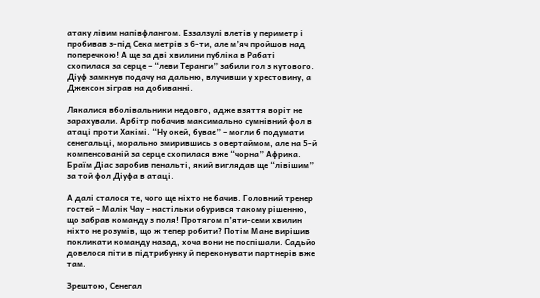атаку лівим напівфлангом. Еззалзулі влетів у периметр і пробивав з-під Сека метрів з 6-ти, але м’яч пройшов над поперечкою! А ще за дві хвилини публіка в Рабаті схопилася за серце – “леви Теранги” забили гол з кутового. Діуф замкнув подачу на дальню, влучивши у хрестовину, а Джексон зіграв на добиванні.

Лякалися вболівальники недовго, адже взяття воріт не зарахували. Арбітр побачив максимально сумнівний фол в атаці проти Хакімі. “Ну окей, буває” – могли б подумати сенегальці, морально змирившись з овертаймом, але на 5-й компенсованій за серце схопилася вже “чорна” Африка. Браїм Діас заробив пенальті, який виглядав ще “лівішим” за той фол Діуфа в атаці.

А далі сталося те, чого ще ніхто не бачив. Головний тренер гостей – Малік Чау – настільки обурився такому рішенню, що забрав команду з поля! Протягом п’яти-семи хвилин ніхто не розумів, що ж тепер робити? Потім Мане вирішив покликати команду назад, хоча вони не поспішали. Садьйо довелося піти в підтрибунку й переконувати партнерів вже там.

Зрештою, Сенегал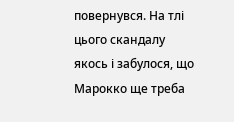повернувся. На тлі цього скандалу якось і забулося, що Марокко ще треба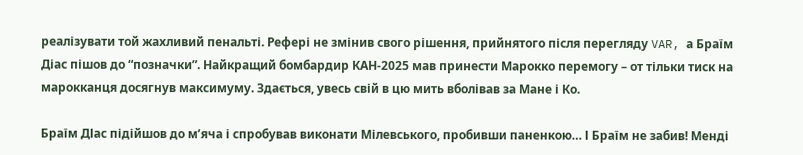реалізувати той жахливий пенальті. Рефері не змінив свого рішення, прийнятого після перегляду VAR, а Браїм Діас пішов до “позначки”. Найкращий бомбардир КАН-2025 мав принести Марокко перемогу – от тільки тиск на марокканця досягнув максимуму. Здається, увесь свій в цю мить вболівав за Мане і Ко.

Браїм ДІас підійшов до м’яча і спробував виконати Мілевського, пробивши паненкою… І Браїм не забив! Менді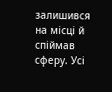залишився на місці й спіймав сферу. Усі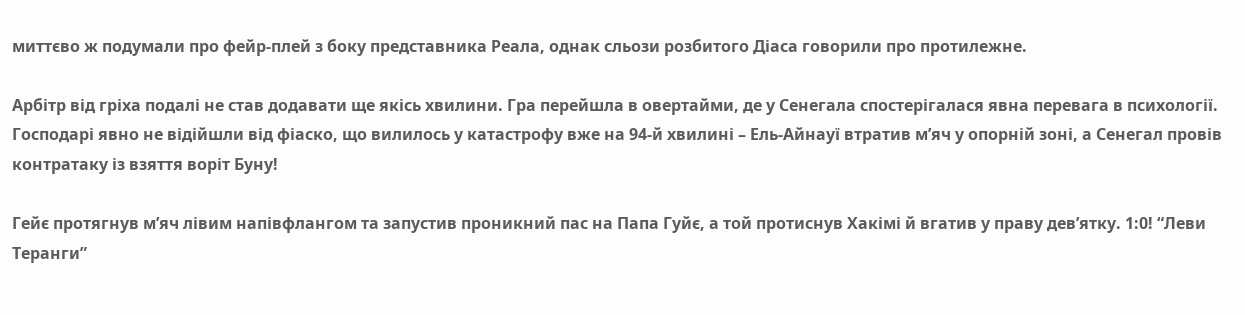миттєво ж подумали про фейр-плей з боку представника Реала, однак сльози розбитого Діаса говорили про протилежне.

Арбітр від гріха подалі не став додавати ще якісь хвилини. Гра перейшла в овертайми, де у Сенегала спостерігалася явна перевага в психології. Господарі явно не відійшли від фіаско, що вилилось у катастрофу вже на 94-й хвилині – Ель-Айнауї втратив м’яч у опорній зоні, а Сенегал провів контратаку із взяття воріт Буну!

Гейє протягнув м’яч лівим напівфлангом та запустив проникний пас на Папа Гуйє, а той протиснув Хакімі й вгатив у праву дев’ятку. 1:0! “Леви Теранги”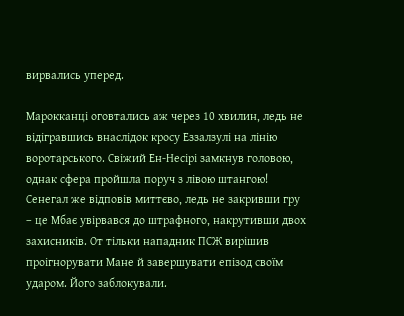вирвались уперед.

Марокканці оговтались аж через 10 хвилин, ледь не відігравшись внаслідок кросу Еззалзулі на лінію воротарського. Свіжий Ен-Несірі замкнув головою, однак сфера пройшла поруч з лівою штангою! Сенегал же відповів миттєво, ледь не закривши гру – це Мбає увірвався до штрафного, накрутивши двох захисників. От тільки нападник ПСЖ вирішив проігнорувати Мане й завершувати епізод своїм ударом. Його заблокували.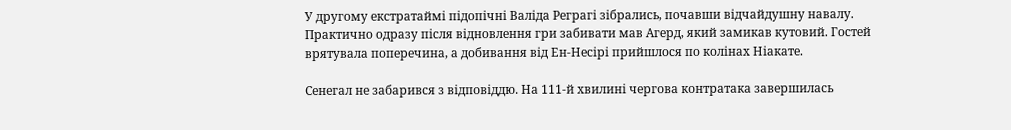У другому екстратаймі підопічні Валіда Реграгі зібрались, почавши відчайдушну навалу. Практично одразу після відновлення гри забивати мав Агерд, який замикав кутовий. Гостей врятувала поперечина, а добивання від Ен-Несірі прийшлося по колінах Ніакате.

Сенегал не забарився з відповіддю. На 111-й хвилині чергова контратака завершилась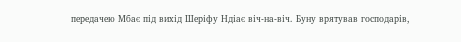передачею Мбає під вихід Шеріфу Ндіає віч-на-віч. Буну врятував господарів,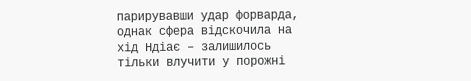парирувавши удар форварда, однак сфера відскочила на хід Ндіає – залишилось тільки влучити у порожні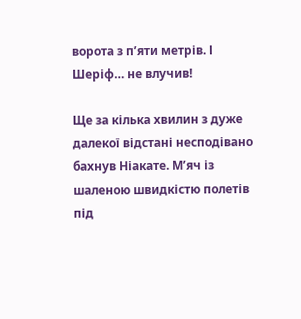ворота з п’яти метрів. І Шеріф… не влучив!

Ще за кілька хвилин з дуже далекої відстані несподівано бахнув Ніакате. М’яч із шаленою швидкістю полетів під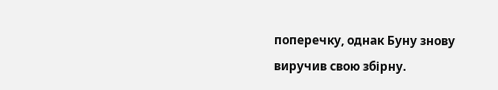поперечку, однак Буну знову виручив свою збірну.